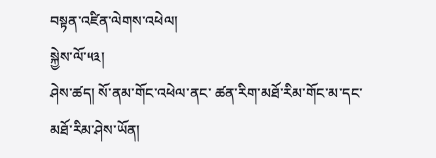བསྟན་འཛིན་ལེགས་འཕེལ།
སྐྱེས་ལོ་༥༣།
ཤེས་ཚད། སོ་ནམ་གོང་འཕེལ་ནང་ ཚན་རིག་མཐོ་རིམ་གོང་མ་དང་ མཐོ་རིམ་ཤེས་ཡོན།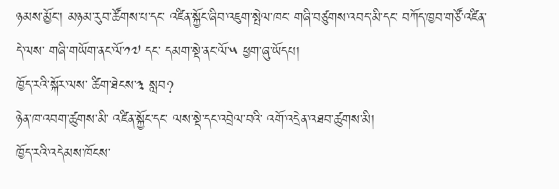ཉམས་མྱོང་། མཉམ་རུབ་ཚོགས་པ་དང་ འཛིན་སྐྱོང་ཞིབ་འཇུག་སྤེལ་ཁང་ གཞི་བཙུགས་འབད་མི་དང་ བཀོད་ཁྱབ་གཙོ་འཛིན་ དེ་ལས་ གཞི་གཡོག་ནང་ལོ་༡༧ དང་ དམག་སྡེ་ནང་ལོ་༥ ཕྱག་ཞུ་ཡོདཔ།
ཁྱོད་རའི་སྐོར་ལས་ ཚིག་ཐེངས་༣ སླབ?
ཉེན་ཁ་འབག་ཚུགས་མི་ འཛིན་སྐྱོང་དང་ ལས་སྡེ་དང་འབྲེལ་བའི་ འགོ་འདྲེན་འཐབ་ཚུགས་མི།
ཁྱོད་རའི་འདེམས་ཁོངས་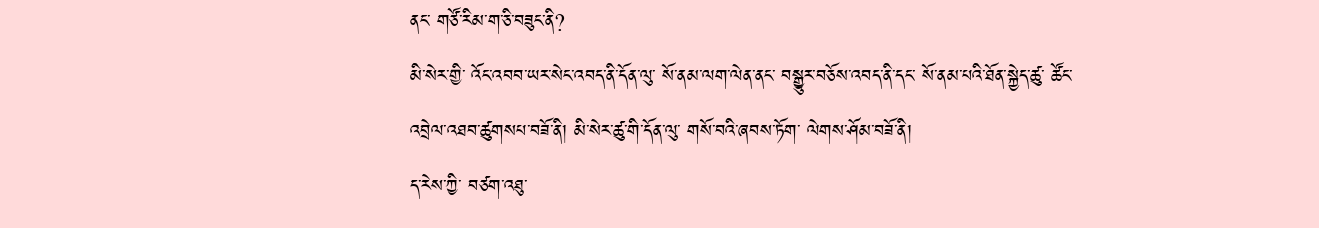ནང་ གཙོ་རིམ་ག་ཅི་བཟུང་ནི?
མི་སེར་གྱི་ འོང་འབབ་ཡར་སེང་འབད་ནི་དོན་ལུ་ སོ་ནམ་ལག་ལེན་ནང་ བསྒྱུར་བཅོས་འབད་ནི་དང་ སོ་ནམ་པའི་ཐོན་སྐྱེད་ཚུ་ ཚོང་འབྲེལ་འཐབ་ཚུགསཔ་བཟོ་ནི། མི་སེར་ཚུ་གི་དོན་ལུ་ གསོ་བའི་ཞབས་ཏོག་ ལེགས་ཤོམ་བཟོ་ནི།
ད་རེས་ཀྱི་ བཙག་འཐུ་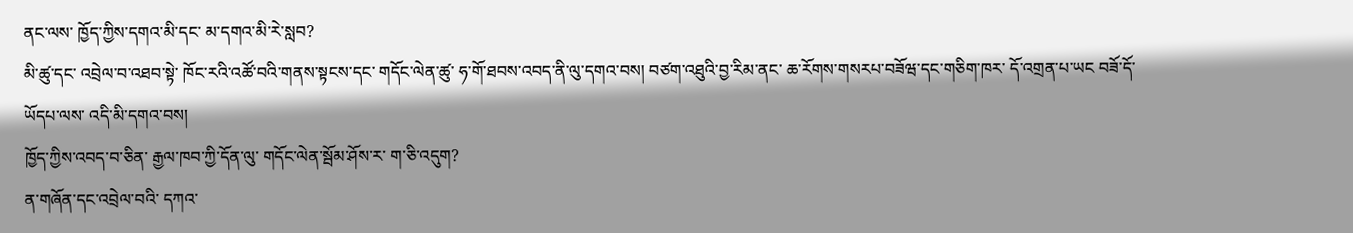ནང་ལས་ ཁྱོད་ཀྱིས་དགའ་མི་དང་ མ་དགའ་མི་རེ་སླབ?
མི་ཚུ་དང་ འབྲེལ་བ་འཐབ་སྟེ་ ཁོང་རའི་འཚོ་བའི་གནས་སྟངས་དང་ གདོང་ལེན་ཚུ་ ཧ་གོ་ཐབས་འབད་ནི་ལུ་དགའ་བས། བཙག་འཐུའི་བྱ་རིམ་ནང་ ཆ་རོགས་གསརཔ་བཟོཝ་དང་གཅིག་ཁར་ དོ་འགྲན་པ་ཡང བཟོ་དོ་ཡོདཔ་ལས་ འདི་མི་དགའ་བས།
ཁྱོད་ཀྱིས་འབད་བ་ཅིན་ རྒྱལ་ཁབ་ཀྱི་དོན་ལུ་ གདོང་ལེན་སྦོམ་ཤོས་ར་ ག་ཅི་འདུག?
ན་གཞོན་དང་འབྲེལ་བའི་ དཀའ་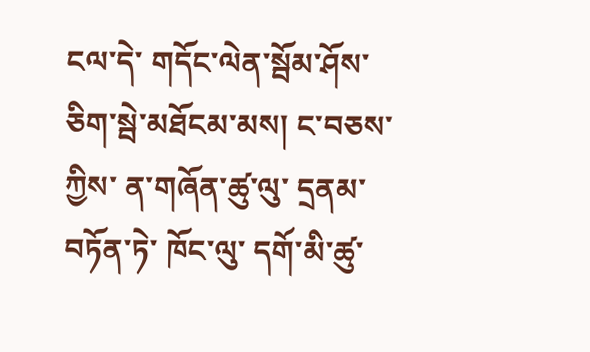ངལ་དེ་ གདོང་ལེན་སྦོམ་ཤོས་ཅིག་སྦེ་མཐོངམ་མས། ང་བཅས་ཀྱིས་ ན་གཞོན་ཚུ་ལུ་ དྲནམ་བཏོན་ཏེ་ ཁོང་ལུ་ དགོ་མི་ཚུ་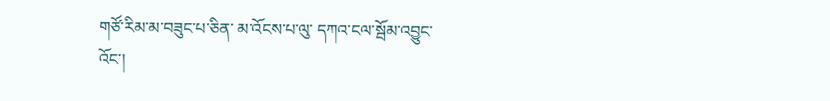གཙོ་རིམ་མ་བཟུང་པ་ཅིན་ མ་འོངས་པ་ལུ་ དཀའ་ངལ་སྦོམ་འབྱུང་འོང་།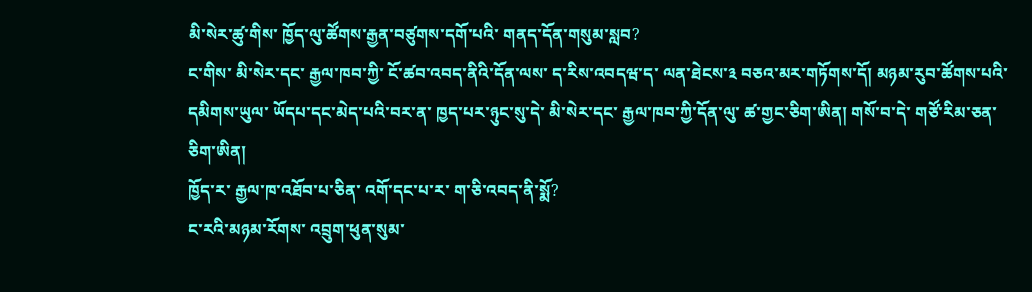མི་སེར་ཚུ་གིས་ ཁྱོད་ལུ་ཚོགས་རྒྱན་བཙུགས་དགོ་པའི་ གནད་དོན་གསུམ་སླབ?
ང་གིས་ མི་སེར་དང་ རྒྱལ་ཁབ་ཀྱི་ ངོ་ཚབ་འབད་ནིའི་དོན་ལས་ ད་རིས་འབདཝ་ད་ ལན་ཐེངས་༣ བཅའ་མར་གཏོགས་དོ། མཉམ་རུབ་ཚོགས་པའི་དམིགས་ཡུལ་ ཡོདཔ་དང་མེད་པའི་བར་ན་ ཁྱད་པར་ཉུང་སུ་དེ་ མི་སེར་དང་ རྒྱལ་ཁབ་ཀྱི་དོན་ལུ་ ཚ་གྱང་ཅིག་ཨིན། གསོ་བ་དེ་ གཙོ་རིམ་ཅན་ཅིག་ཨིན།
ཁྱོད་ར་ རྒྱལ་ཁ་འཐོབ་པ་ཅིན་ འགོ་དང་པ་ར་ ག་ཅི་འབད་ནི་སྨོ?
ང་རའི་མཉམ་རོགས་ འབྲུག་ཕུན་སུམ་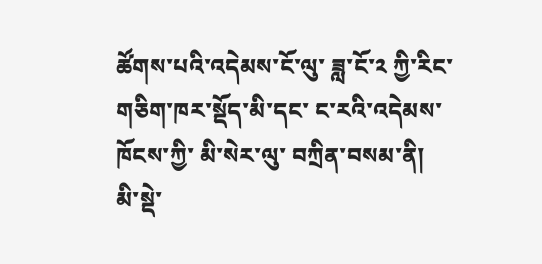ཚོགས་པའི་འདེམས་ངོ་ལུ་ ཟླ་ངོ་༢ ཀྱི་རིང་ གཅིག་ཁར་སྡོད་མི་དང་ ང་རའི་འདེམས་ཁོངས་ཀྱི་ མི་སེར་ལུ་ བཀྲིན་བསམ་ནི།
མི་སྡེ་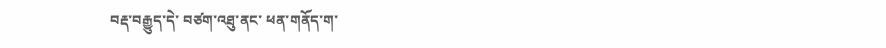བརྡ་བརྒྱུད་དེ་ བཙག་འཐུ་ནང་ ཕན་གནོད་ག་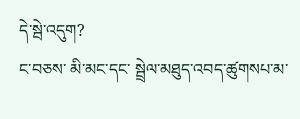དེ་སྦེ་འདུག?
ང་བཅས་ མི་མང་དང་ སྦྲེལ་མཐུད་འབད་ཚུགསཔ་མ་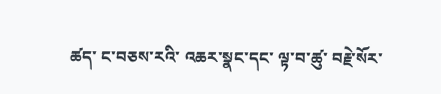ཚད་ ང་བཅས་རའི་ འཆར་སྣང་དང་ ལྟ་བ་ཚུ་ བརྗེ་སོར་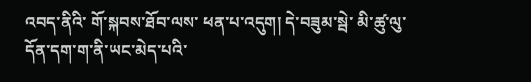འབད་ནིའི་ གོ་སྐབས་ཐོབ་ལས་ ཕན་པ་འདུག། དེ་བཟུམ་སྦེ་ མི་ཚུ་ལུ་ དོན་དག་ག་ནི་ཡང་མེད་པའི་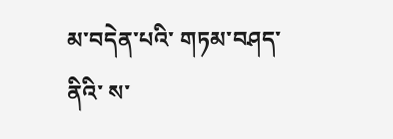མ་བདེན་པའི་ གཏམ་བཤད་ནིའི་ ས་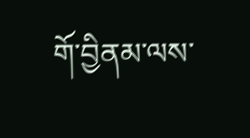གོ་བྱིནམ་ལས་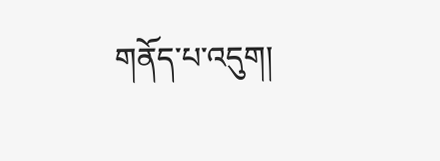གནོད་པ་འདུག།